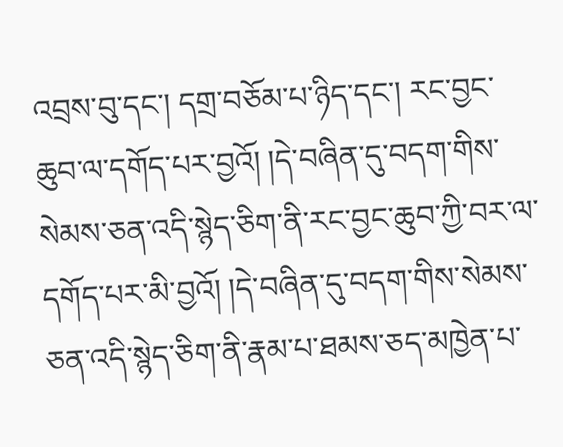འབྲས་བུ་དང་། དགྲ་བཅོམ་པ་ཉིད་དང་། རང་བྱང་ཆུབ་ལ་དགོད་པར་བྱའོ། །དེ་བཞིན་དུ་བདག་གིས་སེམས་ཅན་འདི་སྙེད་ཅིག་ནི་རང་བྱང་ཆུབ་ཀྱི་བར་ལ་དགོད་པར་མི་བྱའོ། །དེ་བཞིན་དུ་བདག་གིས་སེམས་ཅན་འདི་སྙེད་ཅིག་ནི་རྣམ་པ་ཐམས་ཅད་མཁྱེན་པ་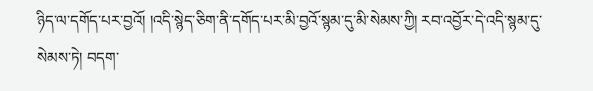ཉིད་ལ་དགོད་པར་བྱའོ། །འདི་སྙེད་ཅིག་ནི་དགོད་པར་མི་བྱའོ་སྙམ་དུ་མི་སེམས་ཀྱི། རབ་འབྱོར་དེ་འདི་སྙམ་དུ་སེམས་ཏེ། བདག་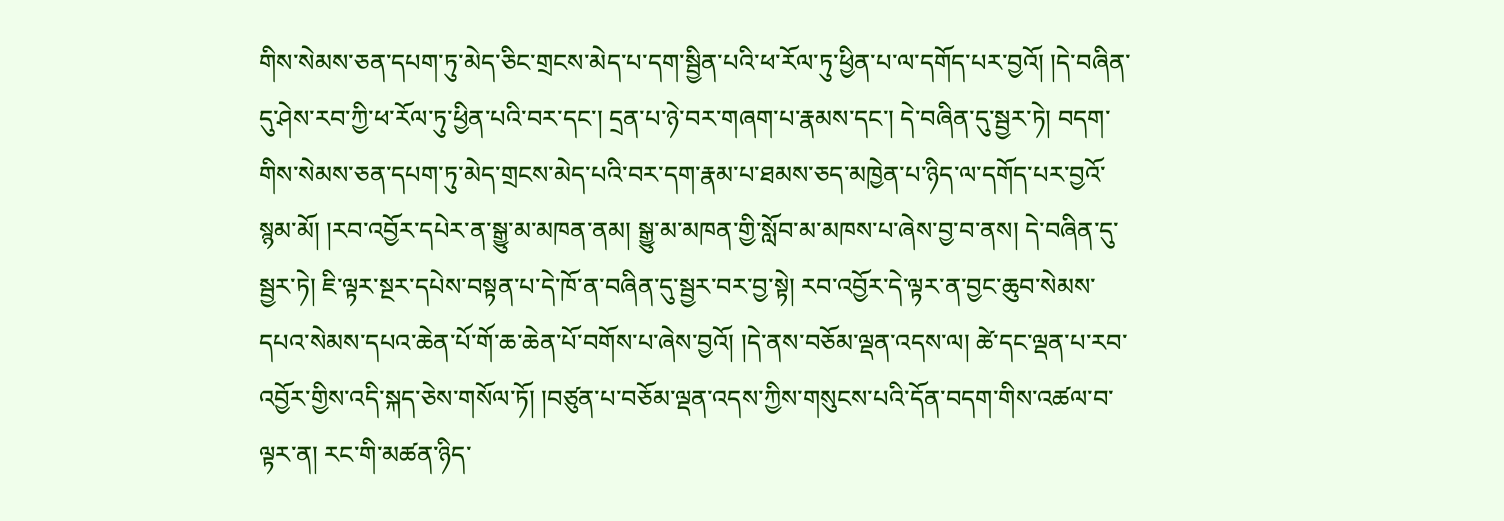གིས་སེམས་ཅན་དཔག་ཏུ་མེད་ཅིང་གྲངས་མེད་པ་དག་སྦྱིན་པའི་ཕ་རོལ་ཏུ་ཕྱིན་པ་ལ་དགོད་པར་བྱའོ། །དེ་བཞིན་དུ་ཤེས་རབ་ཀྱི་ཕ་རོལ་ཏུ་ཕྱིན་པའི་བར་དང་། དྲན་པ་ཉེ་བར་གཞག་པ་རྣམས་དང་། དེ་བཞིན་དུ་སྦྱར་ཏེ། བདག་གིས་སེམས་ཅན་དཔག་ཏུ་མེད་གྲངས་མེད་པའི་བར་དག་རྣམ་པ་ཐམས་ཅད་མཁྱེན་པ་ཉིད་ལ་དགོད་པར་བྱའོ་སྙམ་མོ། །རབ་འབྱོར་དཔེར་ན་སྒྱུ་མ་མཁན་ནམ། སྒྱུ་མ་མཁན་གྱི་སློབ་མ་མཁས་པ་ཞེས་བྱ་བ་ནས། དེ་བཞིན་དུ་སྦྱར་ཏེ། ཇི་ལྟར་སྔར་དཔེས་བསྟན་པ་དེ་ཁོ་ན་བཞིན་དུ་སྦྱར་བར་བྱ་སྟེ། རབ་འབྱོར་དེ་ལྟར་ན་བྱང་ཆུབ་སེམས་དཔའ་སེམས་དཔའ་ཆེན་པོ་གོ་ཆ་ཆེན་པོ་བགོས་པ་ཞེས་བྱའོ། །དེ་ནས་བཅོམ་ལྡན་འདས་ལ། ཚེ་དང་ལྡན་པ་རབ་འབྱོར་གྱིས་འདི་སྐད་ཅེས་གསོལ་ཏོ། །བཙུན་པ་བཅོམ་ལྡན་འདས་ཀྱིས་གསུངས་པའི་དོན་བདག་གིས་འཚལ་བ་ལྟར་ན། རང་གི་མཚན་ཉིད་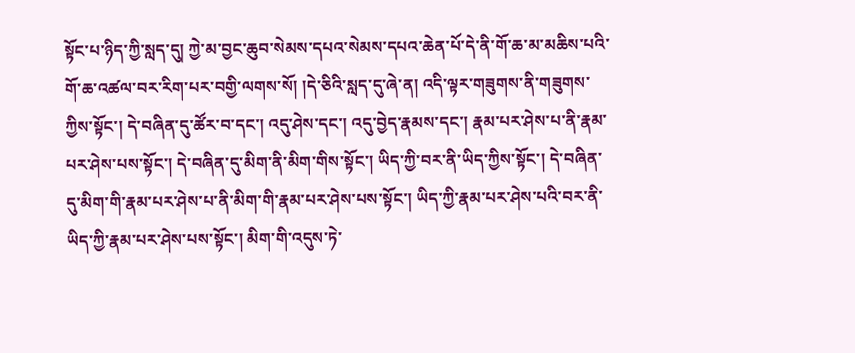སྟོང་པ་ཉིད་ཀྱི་སླད་དུ། ཀྱེ་མ་བྱང་ཆུབ་སེམས་དཔའ་སེམས་དཔའ་ཆེན་པོ་དེ་ནི་གོ་ཆ་མ་མཆིས་པའི་གོ་ཆ་འཚལ་བར་རིག་པར་བགྱི་ལགས་སོ། །དེ་ཅིའི་སླད་དུ་ཞེ་ན། འདི་ལྟར་གཟུགས་ནི་གཟུགས་ཀྱིས་སྟོང་། དེ་བཞིན་དུ་ཚོར་བ་དང་། འདུ་ཤེས་དང་། འདུ་བྱེད་རྣམས་དང་། རྣམ་པར་ཤེས་པ་ནི་རྣམ་པར་ཤེས་པས་སྟོང་། དེ་བཞིན་དུ་མིག་ནི་མིག་གིས་སྟོང་། ཡིད་ཀྱི་བར་ནི་ཡིད་ཀྱིས་སྟོང་། དེ་བཞིན་དུ་མིག་གི་རྣམ་པར་ཤེས་པ་ནི་མིག་གི་རྣམ་པར་ཤེས་པས་སྟོང་། ཡིད་ཀྱི་རྣམ་པར་ཤེས་པའི་བར་ནི་ཡིད་ཀྱི་རྣམ་པར་ཤེས་པས་སྟོང་། མིག་གི་འདུས་ཏེ་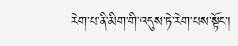རེག་པ་ནི་མིག་གི་འདུས་ཏེ་རེག་པས་སྟོང་།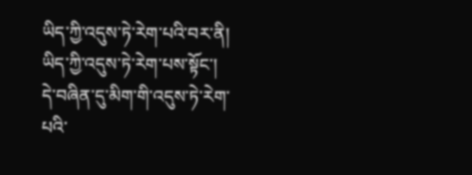ཡིད་ཀྱི་འདུས་ཏེ་རེག་པའི་བར་ནི། ཡིད་ཀྱི་འདུས་ཏེ་རེག་པས་སྟོང་། དེ་བཞིན་དུ་མིག་གི་འདུས་ཏེ་རེག་པའི་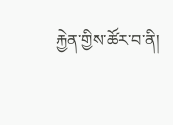རྐྱེན་གྱིས་ཚོར་བ་ནི།